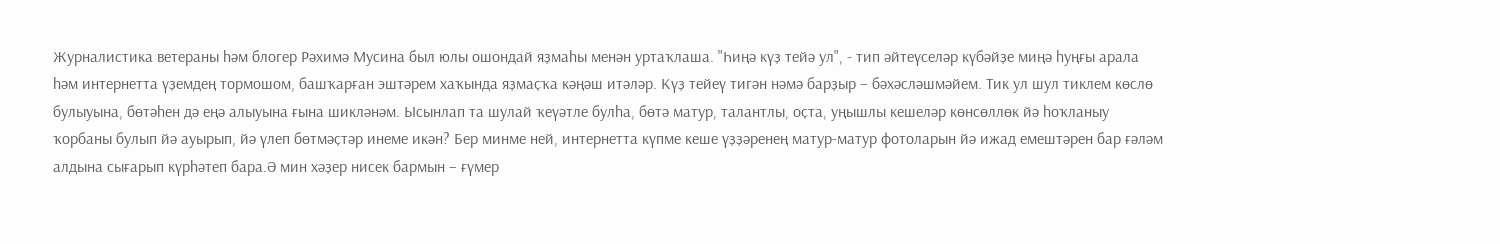Журналистика ветераны һәм блогер Рәхимә Мусина был юлы ошондай яҙмаһы менән уртаҡлаша. "Һиңә күҙ тейә ул", - тип әйтеүселәр күбәйҙе миңә һуңғы арала һәм интернетта үҙемдең тормошом, башҡарған эштәрем хаҡында яҙмаҫҡа кәңәш итәләр. Күҙ тейеү тигән нәмә барҙыр – бәхәсләшмәйем. Тик ул шул тиклем көслө булыуына, бөтәһен дә еңә алыуына ғына шикләнәм. Ысынлап та шулай ҡеүәтле булһа, бөтә матур, талантлы, оҫта, уңышлы кешеләр көнсөллөк йә һоҡланыу ҡорбаны булып йә ауырып, йә үлеп бөтмәҫтәр инеме икән? Бер минме ней, интернетта күпме кеше үҙҙәренең матур-матур фотоларын йә ижад емештәрен бар ғәләм алдына сығарып күрһәтеп бара.Ә мин хәҙер нисек бармын – ғүмер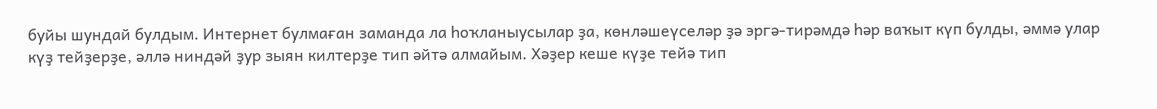буйы шундай булдым. Интернет булмаған заманда ла һоҡланыусылар ҙа, көнләшеүселәр ҙә эргә-тирәмдә һәр ваҡыт күп булды, әммә улар күҙ тейҙерҙе, әллә ниндәй ҙур зыян килтерҙе тип әйтә алмайым. Хәҙер кеше күҙе тейә тип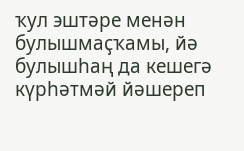ҡул эштәре менән булышмаҫҡамы, йә булышһаң да кешегә күрһәтмәй йәшереп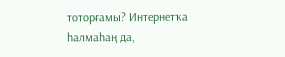тоторғамы? Интернетҡа һалмаһаң да,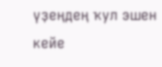үҙеңдең ҡул эшен кейе